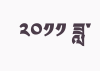༢༠༡༡ ཟླ་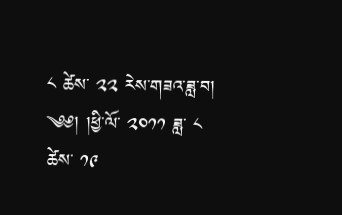༨ ཚེས་ ༢༢ རེས་གཟའ་ཟླ་བ།
༄༅། །ཕྱི་ལོ་ ༢༠༡༡ ཟླ་ ༨ ཚེས་ ༡༩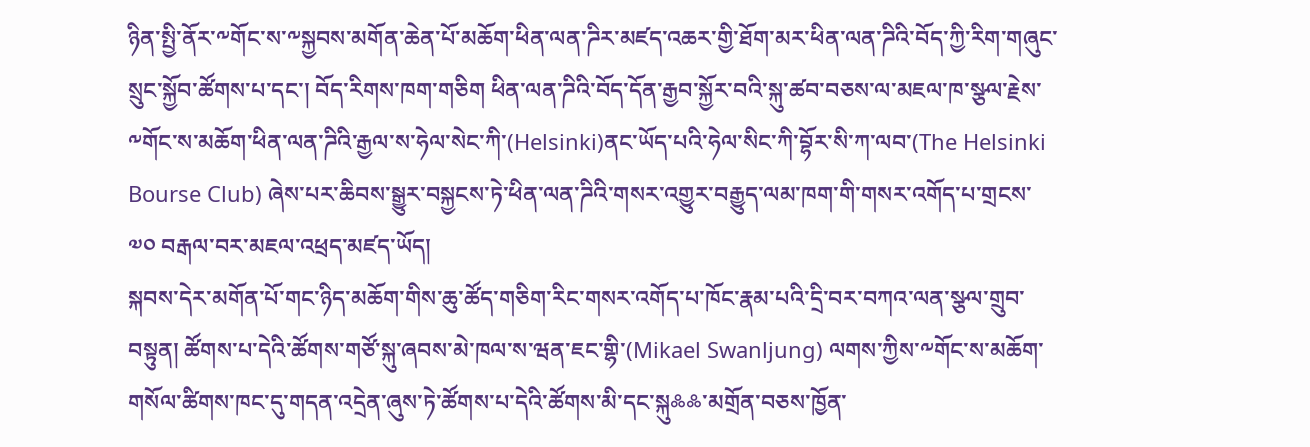ཉིན་སྤྱི་ནོར་༸གོང་ས་༸སྐྱབས་མགོན་ཆེན་པོ་མཆོག་ཕིན་ལན་ཌིར་མཛད་འཆར་གྱི་ཐོག་མར་ཕིན་ལན་ཌིའི་བོད་ཀྱི་རིག་གཞུང་སྲུང་སྐྱོབ་ཚོགས་པ་དང་། བོད་རིགས་ཁག་གཅིག ཕིན་ལན་ཌིའི་བོད་དོན་རྒྱབ་སྐྱོར་བའི་སྐུ་ཚབ་བཅས་ལ་མཇལ་ཁ་སྩལ་རྗེས་༸གོང་ས་མཆོག་ཕིན་ལན་ཌིའི་རྒྱལ་ས་ཧེལ་སེང་ཀི་(Helsinki)ནང་ཡོད་པའི་ཧེལ་སིང་ཀི་བྷོར་སི་ཀ་ལབ་(The Helsinki Bourse Club) ཞེས་པར་ཆིབས་སྒྱུར་བསྐྱངས་ཏེ་ཕིན་ལན་ཌིའི་གསར་འགྱུར་བརྒྱུད་ལམ་ཁག་གི་གསར་འགོད་པ་གྲངས་ ༧༠ བརྒལ་བར་མཇལ་འཕྲད་མཛད་ཡོད།
སྐབས་དེར་མགོན་པོ་གང་ཉིད་མཆོག་གིས་ཆུ་ཚོད་གཅིག་རིང་གསར་འགོད་པ་ཁོང་རྣམ་པའི་དྲི་བར་བཀའ་ལན་སྩལ་གྲུབ་བསྟུན། ཚོགས་པ་དེའི་ཚོགས་གཙོ་སྐུ་ཞབས་མེ་ཁལ་ས་ཝན་ཇང་གྷི་(Mikael Swanljung) ལགས་ཀྱིས་༸གོང་ས་མཆོག་གསོལ་ཚིགས་ཁང་དུ་གདན་འདྲེན་ཞུས་ཏེ་ཚོགས་པ་དེའི་ཚོགས་མི་དང་སྐུ༜༜་མགྲོན་བཅས་ཁྱོན་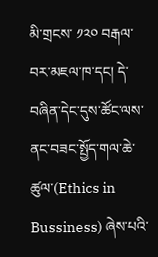མི་གྲངས་ ༡༢༠ བརྒལ་བར་མཇལ་ཁ་དང། དེ་བཞིན་དེང་དུས་ཚོང་ལས་ནང་བཟང་སྤྱོད་གལ་ཆེ་ཚུལ་(Ethics in Bussiness) ཞེས་པའི་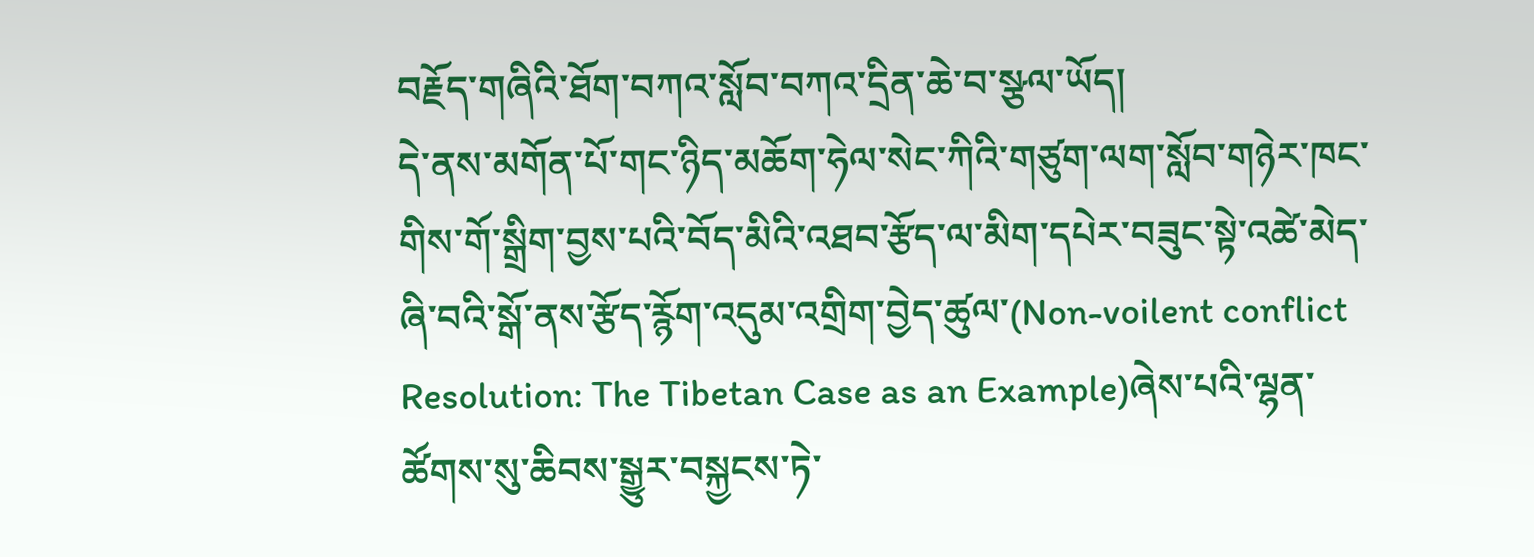བརྗོད་གཞིའི་ཐོག་བཀའ་སློབ་བཀའ་དྲིན་ཆེ་བ་སྩལ་ཡོད།
དེ་ནས་མགོན་པོ་གང་ཉིད་མཆོག་ཧེལ་སེང་ཀིའི་གཙུག་ལག་སློབ་གཉེར་ཁང་གིས་གོ་སྒྲིག་བྱས་པའི་བོད་མིའི་འཐབ་རྩོད་ལ་མིག་དཔེར་བཟུང་སྟེ་འཚེ་མེད་ཞི་བའི་སྒོ་ནས་རྩོད་རྙོག་འདུམ་འགྲིག་བྱེད་ཚུལ་(Non-voilent conflict Resolution: The Tibetan Case as an Example)ཞེས་པའི་ལྷན་ཚོགས་སུ་ཆིབས་སྒྱུར་བསྐྱངས་ཏེ་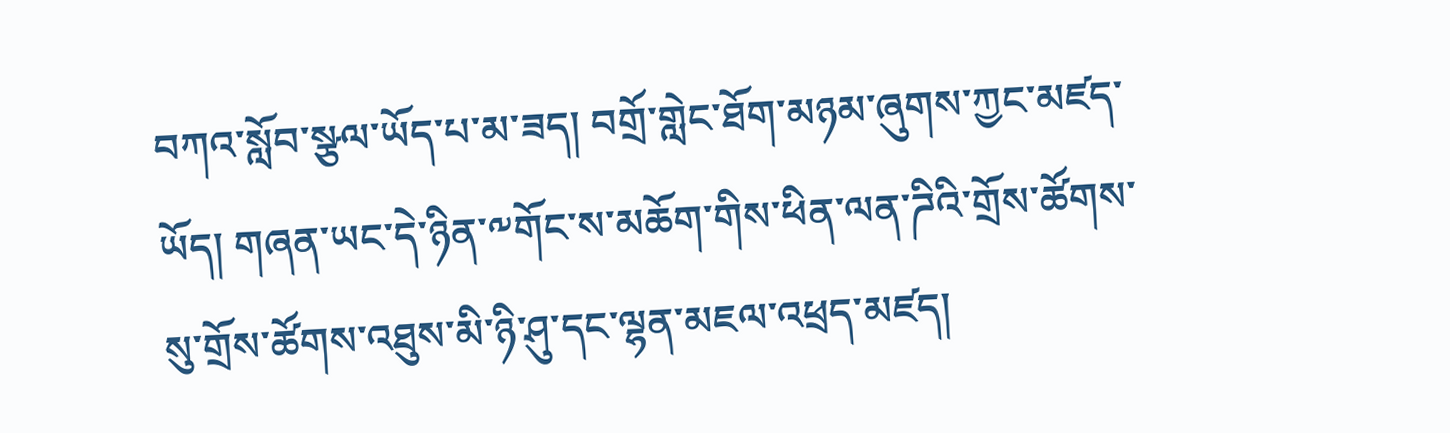བཀའ་སློབ་སྩལ་ཡོད་པ་མ་ཟད། བགྲོ་གླེང་ཐོག་མཉམ་ཞུགས་ཀྱང་མཛད་ཡོད། གཞན་ཡང་དེ་ཉིན་༸གོང་ས་མཆོག་གིས་ཕིན་ལན་ཌིའི་གྲོས་ཚོགས་སུ་གྲོས་ཚོགས་འཐུས་མི་ཉི་ཤུ་དང་ལྷན་མཇལ་འཕྲད་མཛད།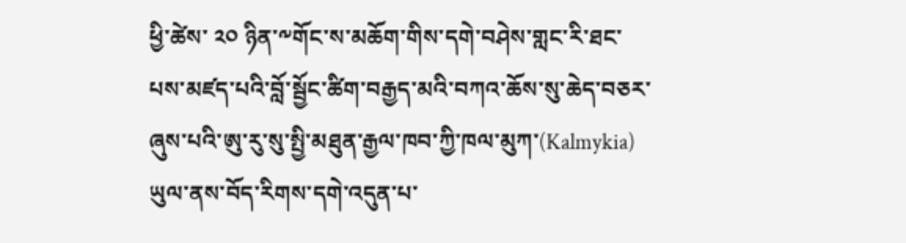ཕྱི་ཚེས་ ༢༠ ཉིན་༸གོང་ས་མཆོག་གིས་དགེ་བཤེས་གླང་རི་ཐང་པས་མཛད་པའི་བློ་སྦྱོང་ཚིག་བརྒྱད་མའི་བཀའ་ཆོས་སུ་ཆེད་བཅར་ཞུས་པའི་ཨུ་རུ་སུ་སྤྱི་མཐུན་རྒྱལ་ཁབ་ཀྱི་ཁལ་མུཀ་(Kalmykia) ཡུལ་ནས་བོད་རིགས་དགེ་འདུན་པ་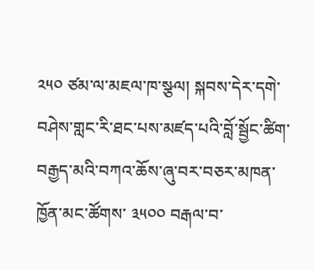༢༥༠ ཙམ་ལ་མཇལ་ཁ་སྩལ། སྐབས་དེར་དགེ་བཤེས་གླང་རི་ཐང་པས་མཛད་པའི་བློ་སྦྱོང་ཚིག་བརྒྱད་མའི་བཀའ་ཆོས་ཞུ་བར་བཅར་མཁན་ཁྱོན་མང་ཚོགས་ ༣༥༠༠ བརྒལ་བ་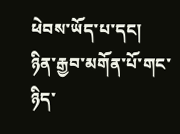ཕེབས་ཡོད་པ་དང།
ཉིན་རྒྱབ་མགོན་པོ་གང་ཉིད་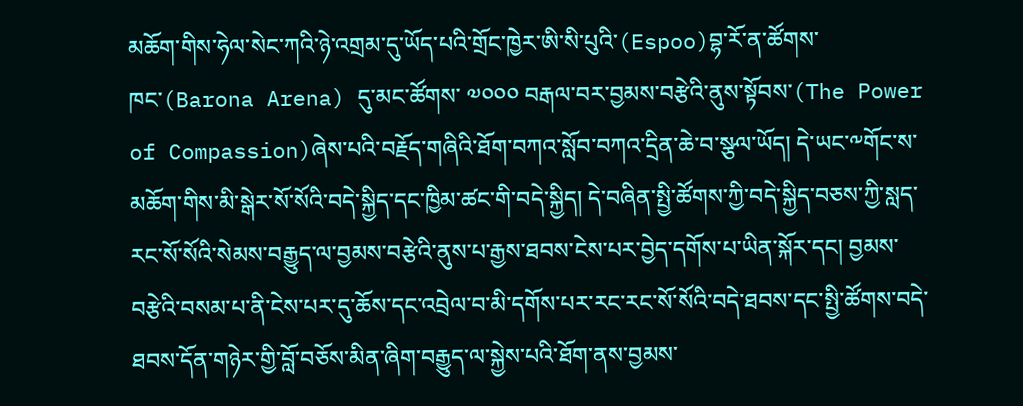མཆོག་གིས་ཧེལ་སེང་ཀའི་ཉེ་འགྲམ་དུ་ཡོད་པའི་གྲོང་ཁྱེར་ཨི་སི་པུའི་(Espoo)བྷ་རོ་ན་ཚོགས་ཁང་(Barona Arena) དུ་མང་ཚོགས་ ༧༠༠༠ བརྒལ་བར་བྱམས་བརྩེའི་ནུས་སྟོབས་(The Power of Compassion)ཞེས་པའི་བརྗོད་གཞིའི་ཐོག་བཀའ་སློབ་བཀའ་དྲིན་ཆེ་བ་སྩལ་ཡོད། དེ་ཡང་༸གོང་ས་མཆོག་གིས་མི་སྒེར་སོ་སོའི་བདེ་སྐྱིད་དང་ཁྱིམ་ཚང་གི་བདེ་སྐྱིད། དེ་བཞིན་སྤྱི་ཚོགས་ཀྱི་བདེ་སྐྱིད་བཅས་ཀྱི་སླད་རང་སོ་སོའི་སེམས་བརྒྱུད་ལ་བྱམས་བརྩེའི་ནུས་པ་རྒྱས་ཐབས་ངེས་པར་བྱེད་དགོས་པ་ཡིན་སྐོར་དང། བྱམས་བརྩེའི་བསམ་པ་ནི་ངེས་པར་དུ་ཆོས་དང་འབྲེལ་བ་མི་དགོས་པར་རང་རང་སོ་སོའི་བདེ་ཐབས་དང་སྤྱི་ཚོགས་བདེ་ཐབས་དོན་གཉེར་གྱི་བློ་བཅོས་མིན་ཞིག་བརྒྱུད་ལ་སྐྱེས་པའི་ཐོག་ནས་བྱམས་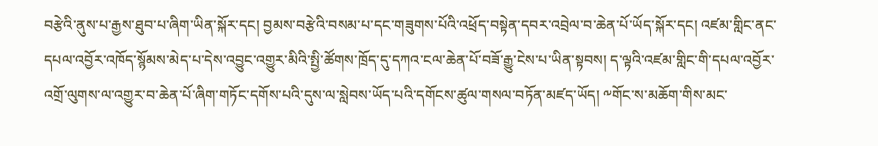བརྩེའི་ནུས་པ་རྒྱས་ཐུབ་པ་ཞིག་ཡིན་སྐོར་དང། བྱམས་བརྩེའི་བསམ་པ་དང་གཟུགས་པོའི་འཕྲོད་བསྟེན་དབར་འབྲེལ་བ་ཆེན་པོ་ཡོད་སྐོར་དང། འཛམ་གླིང་ནང་དཔལ་འབྱོར་འཁོད་སྙོམས་མེད་པ་དེས་འབྱུང་འགྱུར་མིའི་སྤྱི་ཚོགས་ཁྲོད་དུ་དཀའ་ངལ་ཆེན་པོ་བཟོ་རྒྱུ་ངེས་པ་ཡིན་སྟབས། ད་ལྟའི་འཛམ་གླིང་གི་དཔལ་འབྱོར་འགྲོ་ལུགས་ལ་འགྱུར་བ་ཆེན་པོ་ཞིག་གཏོང་དགོས་པའི་དུས་ལ་སླེབས་ཡོད་པའི་དགོངས་ཚུལ་གསལ་བཏོན་མཛད་ཡོད། ༸གོང་ས་མཆོག་གིས་མང་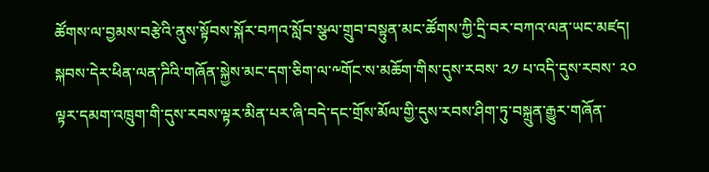ཚོགས་ལ་བྱམས་བརྩེའི་ནུས་སྟོབས་སྐོར་བཀའ་སློབ་སྩལ་གྲུབ་བསྟུན་མང་ཚོགས་ཀྱི་དྲི་བར་བཀའ་ལན་ཡང་མཛད། སྐབས་དེར་ཕིན་ལན་ཌིའི་གཞོན་སྐྱེས་མང་དག་ཅིག་ལ་༸གོང་ས་མཆོག་གིས་དུས་རབས་ ༢༡ པ་འདི་དུས་རབས་ ༢༠ ལྟར་དམག་འཁྲུག་གི་དུས་རབས་ལྟར་མིན་པར་ཞི་བདེ་དང་གྲོས་མོལ་གྱི་དུས་རབས་ཤིག་ཏུ་བསྐྲུན་རྒྱུར་གཞོན་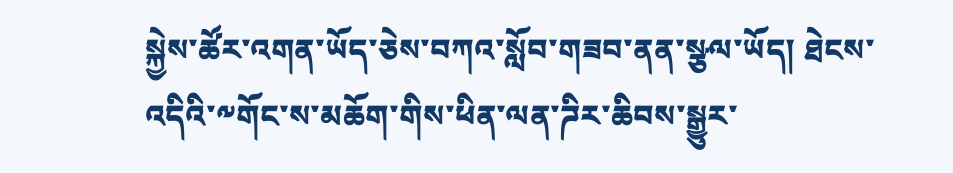སྐྱེས་ཚོར་འགན་ཡོད་ཅེས་བཀའ་སློབ་གཟབ་ནན་སྩལ་ཡོད། ཐེངས་འདིའི་༸གོང་ས་མཆོག་གིས་ཕིན་ལན་ཌིར་ཆིབས་སྒྱུར་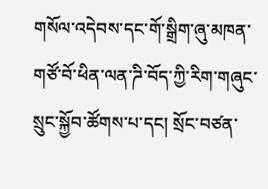གསོལ་འདེབས་དང་གོ་སྒྲིག་ཞུ་མཁན་གཙོ་བོ་ཕིན་ལན་ཌི་བོད་ཀྱི་རིག་གཞུང་སྲུང་སྐྱོབ་ཚོགས་པ་དང། སྲོང་བཙན་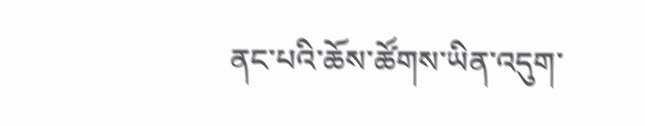ནང་པའི་ཆོས་ཚོགས་ཡིན་འདུག་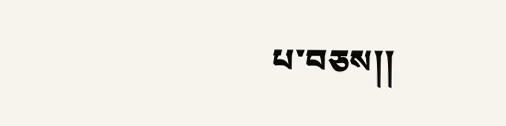པ་བཅས།།